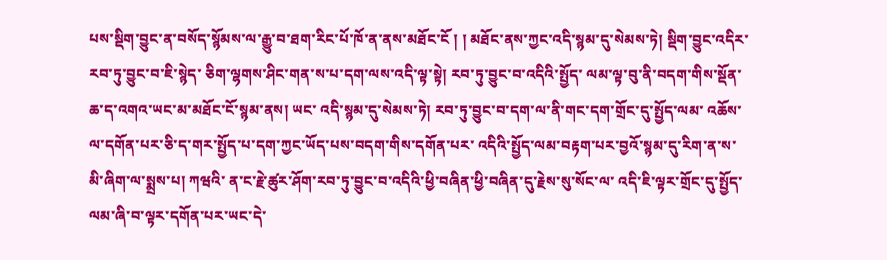པས་སྡིག་བྱུང་ན་བསོད་སྙོམས་ལ་རྒྱུ་བ་ཐག་རིང་པོ་ཁོ་ན་ནས་མཐོང་ངོ ། ། མཐོང་ནས་ཀྱང་འདི་སྙམ་དུ་སེམས་ཏེ། སྡིག་བྱུང་འདིར་རབ་ཏུ་བྱུང་བ་ཇི་སྙེད་ ཅིག་ལྷགས་ཤིང་གན་ས་པ་དག་ལས་འདི་ལྟ་སྟེ། རབ་ཏུ་བྱུང་བ་འདིའི་སྤྱོད་ ལམ་ལྟ་བུ་ནི་བདག་གིས་སྡོན་ཆ་ད་འགའ་ཡང་མ་མཐོང་ངོ་སྙམ་ནས། ཡང་ འདི་སྙམ་དུ་སེམས་ཏེ། རབ་ཏུ་བྱུང་བ་དག་ལ་ནི་གང་དག་གྲོང་དུ་སྤྱོད་ལམ་ འཆོས་ལ་དགོན་པར་ཅི་ད་གར་སྤྱོད་པ་དག་ཀྱང་ཡོད་པས་བདག་གིས་དགོན་པར་ འདིའི་སྤྱོད་ལམ་བརྟག་པར་བྱའོ་སྙམ་དུ་རིག་ན་ས་མི་ཞིག་ལ་སྨྲས་པ། ཀཝའི་ ན་ང་རྗེ་ཚུར་ཤོག་རབ་ཏུ་བྱུང་བ་འདིའི་ཕྱི་བཞིན་ཕྱི་བཞིན་དུ་རྗེས་སུ་སོང་ལ་ འདི་ཇི་ལྟར་གྲོང་དུ་སྤྱོད་ལམ་ཞི་བ་ལྟར་དགོན་པར་ཡང་དེ་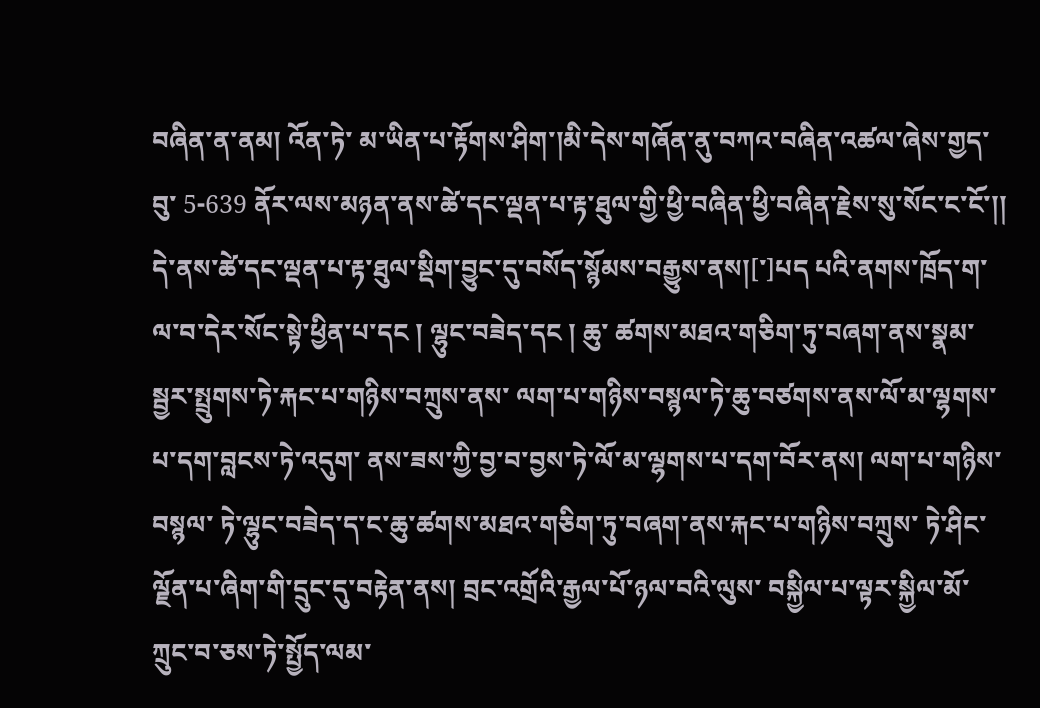བཞིན་ན་ནམ། འོན་ཏེ་ མ་ཡིན་པ་རྟོགས་ཤིག་།མི་དེས་གཞོན་ནུ་བཀའ་བཞིན་འཚལ་ཞེས་གྱད་བུ་ 5-639 ནོར་ལས་མཉན་ནས་ཚེ་དང་ལྡན་པ་རྟ་ཐུལ་གྱི་ཕྱི་བཞིན་ཕྱི་བཞིན་རྗེས་སུ་སོང་ང་ངོ་།། དེ་ནས་ཚེ་དང་ལྡན་པ་རྟ་ཐུལ་སྡིག་བྱུང་དུ་བསོད་སྙོམས་བརྒྱུས་ནས།[་]པད པའི་ནགས་ཁྲོད་ག་ལ་བ་དེར་སོང་སྟེ་ཕྱིན་པ་དང ། ལྷུང་བཟེད་དང ། ཆུ་ ཚགས་མཐའ་གཅིག་ཏུ་བཞག་ནས་སྣམ་སྦྱར་སྤྲུགས་ཏེ་རྐང་པ་གཉིས་བཀྲུས་ནས་ ལག་པ་གཉིས་བསྙལ་ཏེ་ཆུ་བཙགས་ནས་ལོ་མ་ལྷགས་པ་དག་བླངས་ཏེ་འདུག་ ནས་ཟས་ཀྱི་བྱ་བ་བྱས་ཏེ་ལོ་མ་ལྷགས་པ་དག་བོར་ནས། ལག་པ་གཉིས་བསྙལ་ ཏེ་ལྷུང་བཟེད་ད་ང་ཆུ་ཚགས་མཐའ་གཅིག་ཏུ་བཞག་ནས་རྐང་པ་གཉིས་བཀྲུས་ ཏེ་ཤིང་ལྗོན་པ་ཞིག་གི་དྲུང་དུ་བརྟེན་ནས། བྲང་འགྲོའི་རྒྱལ་པོ་ཉལ་བའི་ལུས་ བསྐྱིལ་པ་ལྟར་སྐྱིལ་མོ་ཀྲུང་བ་ཅས་ཏེ་སྤྱོད་ལམ་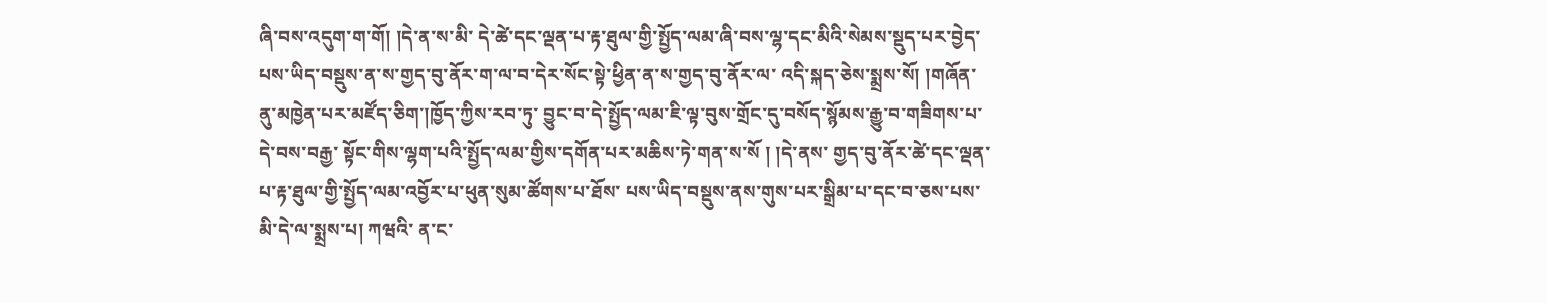ཞི་བས་འདུག་ག་གོ། །དེ་ན་ས་མི་ དེ་ཚེ་དང་ལྡན་པ་རྟ་ཐུལ་གྱི་སྤྱོད་ལམ་ཞི་བས་ལྷ་དང་མིའི་སེམས་སྡུད་པར་བྱེད་ པས་ཡིད་བསྡུས་ན་ས་གྱད་བུ་ནོར་ག་ལ་བ་དེར་སོང་སྟེ་ཕྱིན་ན་ས་གྱད་བུ་ནོར་ལ་ འདི་སྐད་ཅེས་སྨྲས་སོ། །གཞོན་ནུ་མཁྱེན་པར་མཛོད་ཅིག་།ཁྱོད་ཀྱིས་རབ་ཏུ་ བྱུང་བ་དེ་སྤྱོད་ལམ་ཇི་ལྟ་བུས་གྲོང་དུ་བསོད་སྙོམས་རྒྱུ་བ་གཟིགས་པ་དེ་བས་བརྒྱ་ སྟོང་གིས་ལྷག་པའི་སྤྱོད་ལམ་གྱིས་དགོན་པར་མཆིས་ཏེ་གན་ས་སོ ། །དེ་ནས་ གྱད་བུ་ནོར་ཚེ་དང་ལྡན་པ་རྟ་ཐུལ་གྱི་སྤྱོད་ལམ་འབྱོར་པ་ཕུན་སུམ་ཚོགས་པ་ཐོས་ པས་ཡིད་བསྡུས་ནས་གུས་པར་སྒྲིམ་པ་དང་བ་ཅས་པས་མི་དེ་ལ་སྨྲས་པ། ཀཝའི་ ན་ང་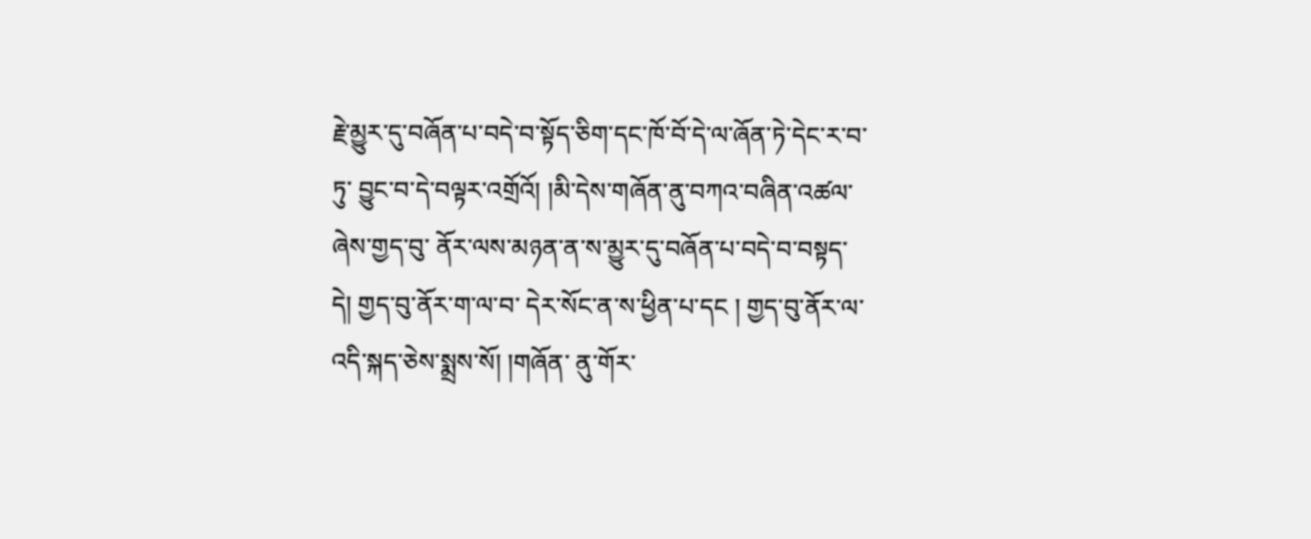རྗེ་མྱུར་དུ་བཞོན་པ་བདེ་བ་སྟོད་ཅིག་དང་ཁོ་བོ་དེ་ལ་ཞོན་ཏེ་དེང་ར་བ་ཏུ་ བྱུང་བ་དེ་བལྟར་འགྲོའོ། །མི་དེས་གཞོན་ནུ་བཀའ་བཞིན་འཚལ་ཞེས་གྱད་བུ་ ནོར་ལས་མཉན་ན་ས་མྱུར་དུ་བཞོན་པ་བདེ་བ་བསྟད་དེ། གྱད་བུ་ནོར་ག་ལ་བ་ དེར་སོང་ན་ས་ཕྱིན་པ་དང ། གྱད་བུ་ནོར་ལ་འདི་སྐད་ཅེས་སྨྲས་སོ། །གཞོན་ ནུ་གོར་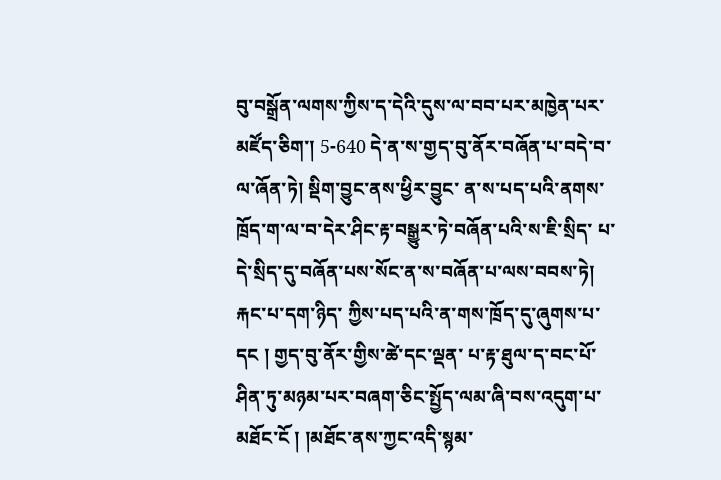བུ་བསྒྲོན་ལགས་ཀྱིས་ད་དེའི་དུས་ལ་བབ་པར་མཁྱེན་པར་མཛོད་ཅིག་། 5-640 དེ་ན་ས་གྱད་བུ་ནོར་བཞོན་པ་བདེ་བ་ལ་ཞོན་ཏེ། སྡིག་བྱུང་ནས་ཕྱིར་བྱུང་ ན་ས་པད་པའི་ནགས་ཁྲོད་ག་ལ་བ་དེར་ཤིང་རྟ་བསྒྱུར་ཏེ་བཞོན་པའི་ས་ཇི་སྲིད་ པ་དེ་སྲིད་དུ་བཞོན་པས་སོང་ན་ས་བཞོན་པ་ལས་བབས་ཏེ། རྐང་པ་དག་ཉིད་ ཀྱིས་པད་པའི་ན་གས་ཁྲོད་དུ་ཞུགས་པ་དང ། གྱད་བུ་ནོར་གྱིས་ཚེ་དང་ལྡན་ པ་རྟ་ཐུལ་ད་བང་པོ་ཤིན་ཏུ་མཉམ་པར་བཞག་ཅིང་སྤྱོད་ལམ་ཞི་བས་འདུག་པ་ མཐོང་ངོ ། །མཐོང་ནས་ཀྱང་འདི་སྙམ་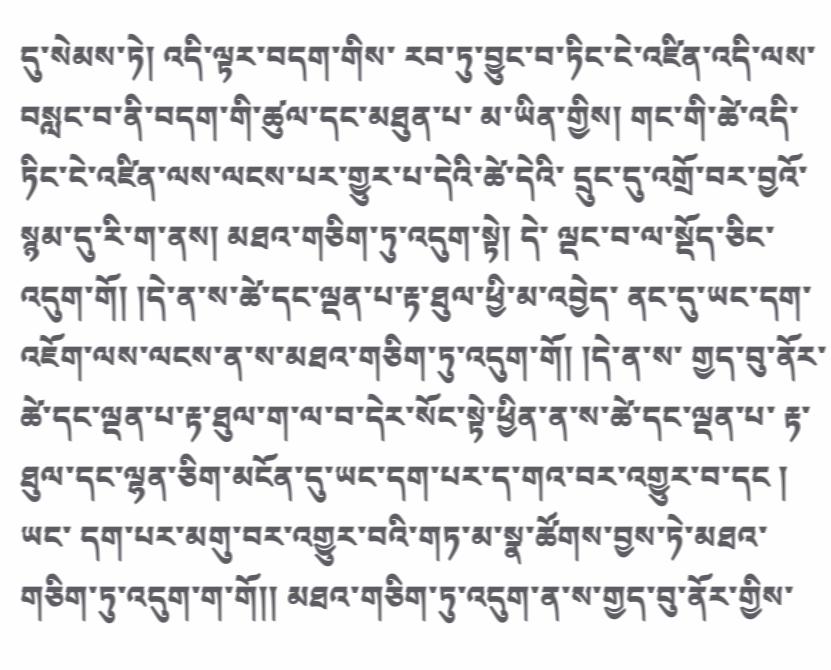དུ་སེམས་ཏེ། འདི་ལྟར་བདག་གིས་ རབ་ཏུ་བྱུང་བ་ཏིང་ངེ་འཛིན་འདི་ལས་བསླང་བ་ནི་བདག་གི་ཚུལ་དང་མཐུན་པ་ མ་ཡིན་གྱིས། གང་གི་ཚེ་འདི་ཏིང་ངེ་འཛིན་ལས་ལངས་པར་གྱུར་པ་དེའི་ཚེ་དེའི་ དྲུང་དུ་འགྲོ་བར་བྱའོ་སྙམ་དུ་རི་ག་ནས། མཐའ་གཅིག་ཏུ་འདུག་སྟེ། དེ་ ལྡང་བ་ལ་སྡོད་ཅིང་འདུག་གོ། །དེ་ན་ས་ཚེ་དང་ལྡན་པ་རྟ་ཐུལ་ཕྱི་མ་འབྱེད་ ནང་དུ་ཡང་དག་འཇོག་ལས་ལངས་ན་ས་མཐའ་གཅིག་ཏུ་འདུག་གོ། །དེ་ན་ས་ གྱད་བུ་ནོར་ཚེ་དང་ལྡན་པ་རྟ་ཐུལ་ག་ལ་བ་དེར་སོང་སྟེ་ཕྱིན་ན་ས་ཚེ་དང་ལྡན་པ་ རྟ་ཐུལ་དང་ལྷན་ཅིག་མངོན་དུ་ཡང་དག་པར་ད་གའ་བར་འགྱུར་བ་དང ། ཡང་ དག་པར་མགུ་བར་འགྱུར་བའི་གཏ་མ་སྣ་ཚོགས་བྱས་ཏེ་མཐའ་གཅིག་ཏུ་འདུག་ག་གོ།། མཐའ་གཅིག་ཏུ་འདུག་ན་ས་གྱད་བུ་ནོར་གྱིས་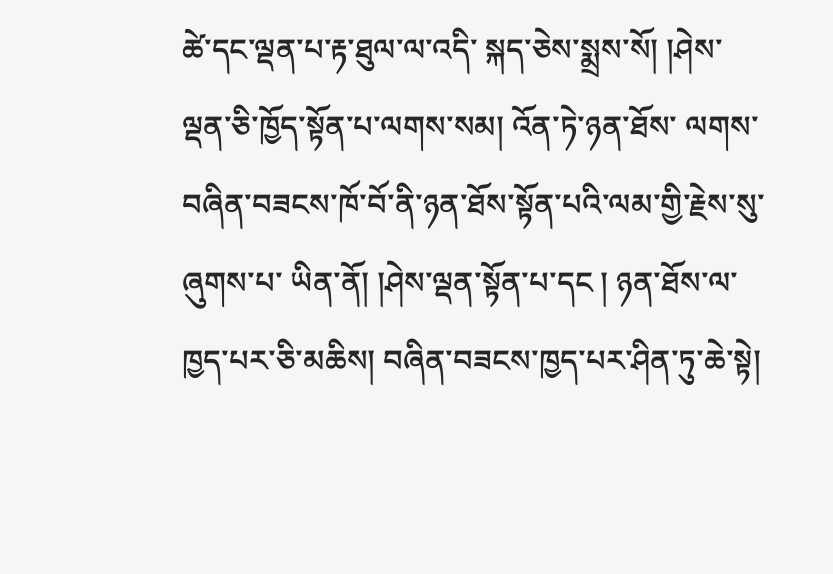ཚེ་དང་ལྡན་པ་རྟ་ཐུལ་ལ་འདི་ སྐད་ཅེས་སྨྲས་སོ། །ཤེས་ལྡན་ཅི་ཁྱོད་སྟོན་པ་ལགས་སམ། འོན་ཏེ་ཉན་ཐོས་ ལགས་བཞིན་བཟངས་ཁོ་བོ་ནི་ཉན་ཐོས་སྟོན་པའི་ལམ་གྱི་རྗེས་སུ་ཞུགས་པ་ ཡིན་ནོ། །ཤེས་ལྡན་སྟོན་པ་དང ། ཉན་ཐོས་ལ་ཁྱད་པར་ཅི་མཆིས། བཞིན་བཟངས་ཁྱད་པར་ཤིན་ཏུ་ཆེ་སྟེ།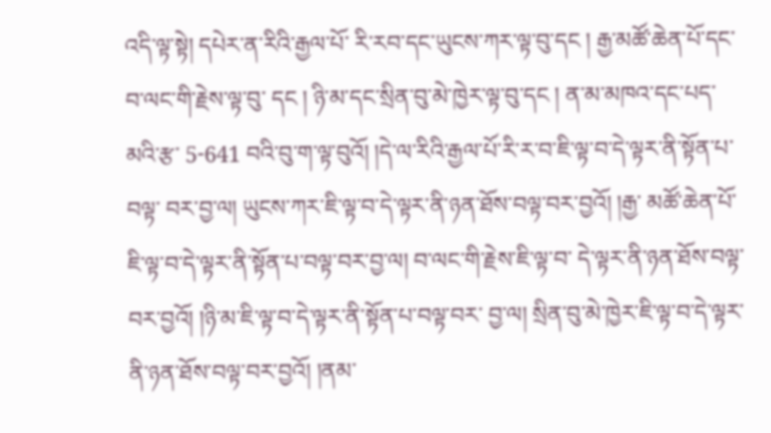འདི་ལྟ་སྟེ། དཔེར་ན་རིའི་རྒྱལ་པོ་ རི་རབ་དང་ཡུངས་ཀར་ལྟ་བུ་དང ། རྒྱ་མཚོ་ཆེན་པོ་དང་བ་ལང་གི་རྗེས་ལྟ་བུ་ དང ། ཉི་མ་དང་སྲིན་བུ་མེ་ཁྱེར་ལྟ་བུ་དང ། ན་མ་མཁའ་དང་པད་མའི་རྩ་ 5-641 བའི་བུ་ག་ལྟ་བུའོ། །དེ་ལ་རིའི་རྒྱལ་པོ་རི་ར་བ་ཇི་ལྟ་བ་དེ་ལྟར་ནི་སྟོན་པ་བལྟ་ བར་བྱ་ལ། ཡུངས་ཀར་ཇི་ལྟ་བ་དེ་ལྟར་ནི་ཉན་ཐོས་བལྟ་བར་བྱའོ། །རྒྱ་ མཚོ་ཆེན་པོ་ཇི་ལྟ་བ་དེ་ལྟར་ནི་སྟོན་པ་བལྟ་བར་བྱ་ལ། བ་ལང་གི་རྗེས་ཇི་ལྟ་བ་ དེ་ལྟར་ནི་ཉན་ཐོས་བལྟ་བར་བྱའོ། །ཉི་མ་ཇི་ལྟ་བ་དེ་ལྟར་ནི་སྟོན་པ་བལྟ་བར་ བྱ་ལ། སྲིན་བུ་མེ་ཁྱེར་ཇི་ལྟ་བ་དེ་ལྟར་ནི་ཉན་ཐོས་བལྟ་བར་བྱའོ། །ནམ་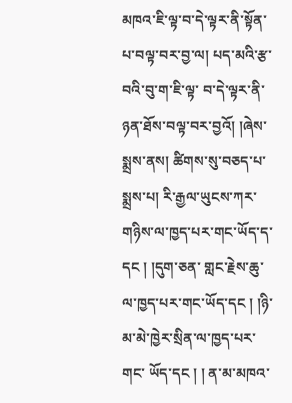མཁའ་ཇི་ལྟ་བ་དེ་ལྟར་ནི་སྟོན་པ་བལྟ་བར་བྱ་ལ། པད་མའི་རྩ་བའི་བུ་ག་ཇི་ལྟ་ བ་དེ་ལྟར་ནི་ཉན་ཐོས་བལྟ་བར་བྱའོ། །ཞེས་སྨྲས་ནས། ཚིགས་སུ་བཅད་པ་ སྨྲས་པ། རི་རྒྱལ་ཡུངས་ཀར་གཉིས་ལ་ཁྱད་པར་གང་ཡོད་ད་དང ། །དུག་ཅན་ གླང་རྗེས་ཆུ་ལ་ཁྱད་པར་གང་ཡོད་དང ། །ཉི་མ་མེ་ཁྱེར་སྲིན་ལ་ཁྱད་པར་གང་ ཡོད་དང ། ། ན་མ་མཁའ་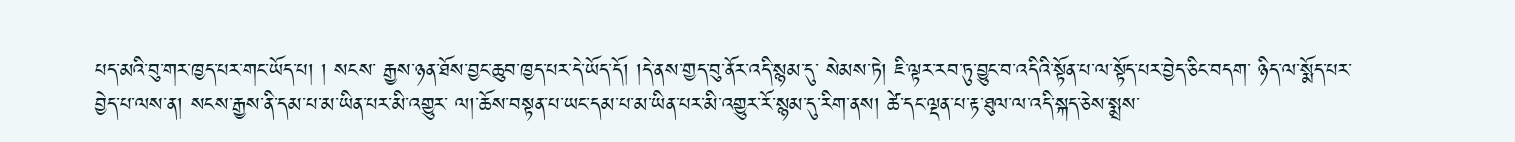པད་མའི་བུ་གར་ཁྱད་པར་གང་ཡོད་པ། ། སངས་ རྒྱས་ཉན་ཐོས་བྱང་ཆུབ་ཁྱད་པར་དེ་ཡོད་དོ། །དེ་ནས་གྱད་བུ་ནོར་འདི་སྙམ་དུ་ སེམས་ཏེ། ཇི་ལྟར་རབ་ཏུ་བྱུང་བ་འདིའི་སྟོན་པ་ལ་སྟོད་པར་བྱེད་ཅིང་བདག་ ཉིད་ལ་སྨོད་པར་བྱེད་པ་ལས་ན། སངས་རྒྱས་ནི་དམ་པ་མ་ཡིན་པར་མི་འགྱུར་ ལ།་ཆོས་བསྟན་པ་ཡང་དམ་པ་མ་ཡིན་པར་མི་འགྱུར་རོ་སྙམ་དུ་རིག་ནས། ཚེ་དང་ལྡན་པ་རྟ་ཐུལ་ལ་འདི་སྐད་ཅེས་སྨྲས་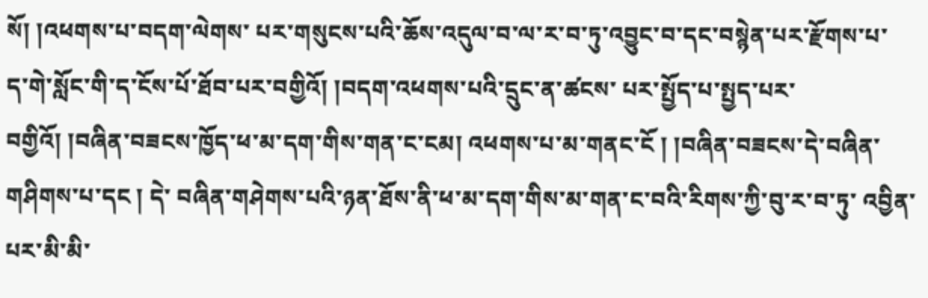སོ། །འཕགས་པ་བདག་ལེགས་ པར་གསུངས་པའི་ཆོས་འདུལ་བ་ལ་ར་བ་ཏུ་འབྱུང་བ་དང་བསྙེན་པར་རྫོགས་པ་ ད་གེ་སློང་གི་ད་ངོས་པོ་ཐོབ་པར་བགྱིའོ། །བདག་འཕགས་པའི་དྲུང་ན་ཚངས་ པར་སྤྱོད་པ་སྤྱད་པར་བགྱིའོ། །བཞིན་བཟངས་ཁྱོད་ཕ་མ་དག་གིས་གན་ང་ངམ། འཕགས་པ་མ་གནང་ངོ ། །བཞིན་བཟངས་དེ་བཞིན་གཤིགས་པ་དང ། དེ་ བཞིན་གཤེགས་པའི་ཉན་ཐོས་ནི་ཕ་མ་དག་གིས་མ་གན་ང་བའི་རིགས་ཀྱི་བུ་ར་བ་ཏུ་ འབྱིན་པར་མི་མི་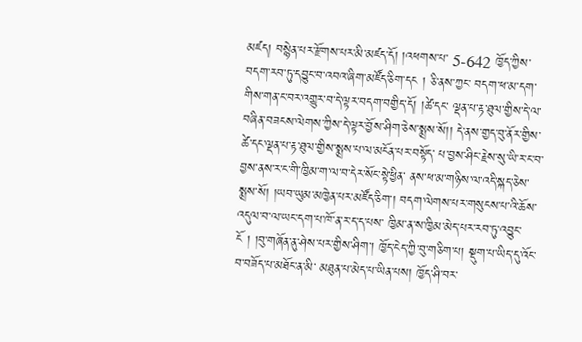མཛད། བསྙེན་པར་རྫོགས་པར་མི་མཛད་དོ། །འཕགས་པ་ 5-642 ཁྱོད་ཀྱིས་བདག་རབ་ཏུ་དབྱུང་བ་འབའ་ཞིག་མཛོད་ཅིག་དང ། ཅི་ནས་ཀྱང་ བདག་ཕ་མ་དག་གིས་གན་ང་བར་འགྱུར་བ་དེ་ལྟར་བདག་བགྱིད་དོ། །ཚེ་དང་ ལྡན་པ་རྟ་ཐུལ་གྱིས་དེ་ལ་བཞིན་བཟངས་ལེགས་ཀྱིས་དེ་ལྟར་བྱོས་ཤིག་ཅེས་སྨྲས་སོ།། དེ་ནས་གྱད་བུ་ནོར་གྱིས་ཚེ་དང་ལྡན་པ་རྟ་ཐུལ་གྱིས་སྨྲས་པ་ལ་མངོན་པར་བསྟོད་ པ་བྱས་ཤིང་རྗེས་སུ་ཡི་ར་ང་བ་བྱས་ནས་ར་ང་གི་ཁྱིམ་ག་ལ་བ་དེར་སོང་སྟེ་ཕྱིན་ ནས་ཕ་མ་གཉིས་ལ་འདི་སྐད་ཅེས་སྨྲས་སོ། །ཡབ་ཡུམ་མཁྱེན་པར་མཛོད་ཅིག་། བདག་ལེགས་པར་གསུངས་པ་འི་ཆོས་འདུལ་བ་ལ་ཡང་དག་པ་ཁོ་ན་ར་ད་ད་པས་ ཁྱིམ་ན་ས་ཁྱིམ་མེད་པར་རབ་ཏུ་འབྱུང་ངོ ། །བུ་གཞོན་ནུ་ཤེས་པར་གྱིས་ཤིག་། ཁྱོད་ངེད་ཀྱི་བུ་གཅིག་པ། སྡུག་པ་ཡིད་དུ་འོང་བ་བཟོད་པ་མཐོང་ན་མི་ མཐུན་པ་མེད་པ་ཡིན་པས། ཁྱོད་ཤི་བར་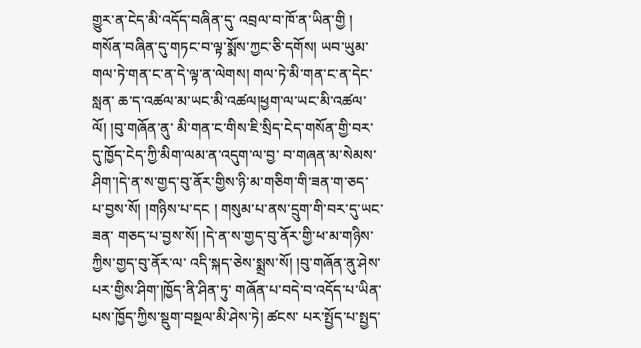གྱུར་ན་ངེད་མི་འདོད་བཞིན་དུ་ འབྲལ་བ་ཁོ་ན་ཡིན་གྱི ། གསོན་བཞིན་དུ་གཏང་བ་ལྟ་སྨོས་ཀྱང་ཅི་དགོས། ཡབ་ཡུམ་གལ་ཏེ་གན་ང་ན་དེ་ལྟ་ན་ལེགས། གལ་ཏེ་མི་གན་ང་ན་དེང་སླན་ ཆ་ད་འཚལ་མ་ཡང་མི་འཚལ།ཕྱག་ལ་ཡང་མི་འཚལ་ལོ། །བུ་གཞོན་ནུ་ མི་གན་ང་གིས་ཇི་སྲིད་ངེད་གསོན་གྱི་བར་དུ་ཁྱོད་ངེད་ཀྱི་མིག་ལམ་ན་འདུག་ལ་བྱ་ བ་གཞན་མ་སེམས་ཤིག་།དེ་ན་ས་གྱད་བུ་ནོར་གྱིས་ཉི་མ་གཅིག་གི་ཟན་ག་ཅད་ པ་བྱས་སོ། །གཉིས་པ་དང ། གསུམ་པ་ནས་དྲུག་གི་བར་དུ་ཡང་ཟན་ གཅད་པ་བྱས་སོ། །དེ་ན་ས་གྱད་བུ་ནོར་གྱི་ཕ་མ་གཉིས་ཀྱིས་གྱད་བུ་ནོར་ལ་ འདི་སྐད་ཅེས་སྨྲས་སོ། །བུ་གཞོན་ནུ་ཤེས་པར་གྱིས་ཤིག་།ཁྱོད་ནི་ཤིན་ཏུ་ གཞོན་པ་བདེ་བ་འདོད་པ་ཡིན་པས་ཁྱོད་ཀྱིས་སྡུག་བསྔལ་མི་ཤེས་ཏེ། ཚངས་ པར་སྤྱོད་པ་སྤྱད་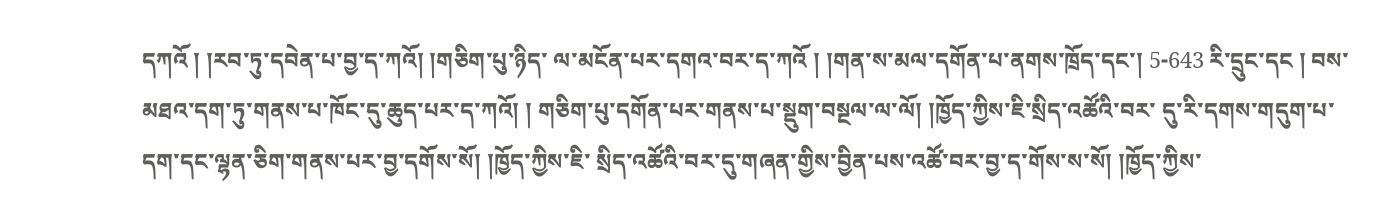དཀའོ ། །རབ་ཏུ་དབེན་པ་བྱ་ད་ཀའོ། །གཅིག་པུ་ཉིད་ ལ་མངོན་པར་དགའ་བར་ད་ཀའོ ། །གན་ས་མལ་དགོན་པ་ནགས་ཁྲོད་དང་། 5-643 རི་དྲུང་དང ། བས་མཐའ་དག་ཏུ་གནས་པ་ཁོང་དུ་ཆུད་པར་ད་ཀའོ། ། གཅིག་པུ་དགོན་པར་གནས་པ་སྡུག་བསྔལ་ལ་ལོ། །ཁྱོད་ཀྱིས་ཇི་སྲིད་འཚོའི་བར་ དུ་རི་དགས་གདུག་པ་དག་དང་ལྷན་ཅིག་གནས་པར་བྱ་དགོས་སོ། །ཁྱོད་ཀྱིས་ཇི་ སྲིད་འཚོའི་བར་དུ་གཞན་གྱིས་བྱིན་པས་འཚོ་བར་བྱ་ད་གོས་ས་སོ། །ཁྱོད་ཀྱིས་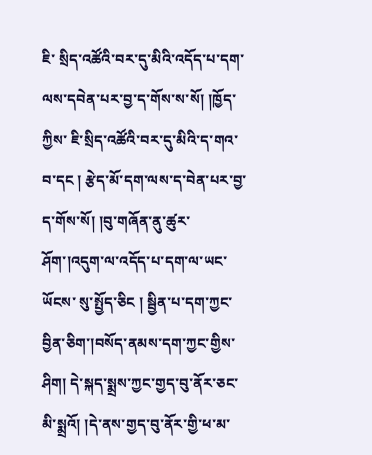ཇི་ སྲིད་འཚོའི་བར་དུ་མིའི་འདོད་པ་དག་ལས་དབེན་པར་བྱ་ད་གོས་ས་སོ། །ཁྱོད་ཀྱིས་ ཇི་སྲིད་འཚོའི་བར་དུ་མིའི་ད་གའ་བ་དང ། རྩེད་མོ་དག་ལས་ད་བེན་པར་བྱ་ ད་གོས་སོ། །བུ་གཞོན་ནུ་ཚུར་ཤོག་།འདུག་ལ་འདོད་པ་དག་ལ་ཡང་ཡོངས་ སུ་སྤྱོད་ཅིང ། སྦྱིན་པ་དག་ཀྱང་བྱིན་ཅིག་།བསོད་ནམས་དག་ཀྱང་གྱིས་ཤིག། དེ་སྐད་སྨྲས་ཀྱང་གྱད་བུ་ནོར་ཅང་མི་སྨྲའོ། །དེ་ནས་གྱད་བུ་ནོར་གྱི་ཕ་མ་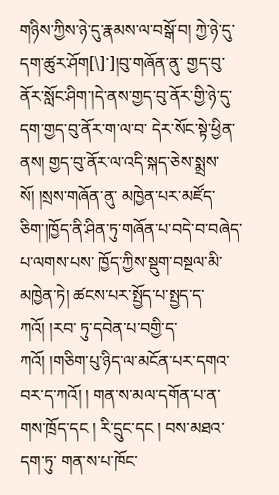གཉིས་ཀྱིས་ཉེ་དུ་རྣམས་ལ་བསྒོ་བ། ཀྱེ་ཉེ་དུ་དག་ཚུར་ཤོག[\]་]།བུ་གཞོན་ནུ་ གྱད་བུ་ནོར་སློང་ཤིག་།དེ་ནས་གྱད་བུ་ནོར་གྱི་ཉེ་དུ་དག་གྱད་བུ་ནོར་ག་ལ་བ་ དེར་སོང་སྟེ་ཕྱིན་ནས། གྱད་བུ་ནོར་ལ་འདི་སྐད་ཅེས་སྨྲས་སོ། །སྲས་གཞོན་ནུ་ མཁྱེན་པར་མཛོད་ཅིག་།ཁྱོད་ནི་ཤིན་ཏུ་གཞོན་པ་བདེ་བ་བཞེད་པ་ལགས་པས་ ཁྱོད་ཀྱིས་སྡུག་བསྔལ་མི་མཁྱེན་ཏེ། ཚངས་པར་སྤྱོད་པ་སྤྱད་ད་ཀའོ། །རབ་ ཏུ་དབེན་པ་བགྱི་ད་ཀའོ། །གཅིག་པུ་ཉིད་ལ་མངོན་པར་དགའ་བར་ད་ཀའོ། ། གན་ས་མལ་དགོན་པ་ན་གས་ཁྲོད་དང ། རི་དྲུང་དང ། བས་མཐའ་དག་ཏུ་ གན་ས་པ་ཁོང་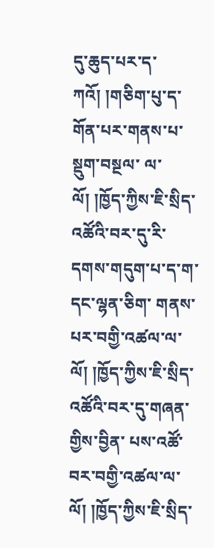དུ་ཆུད་པར་ད་ཀའོ། །གཅིག་པུ་ད་གོན་པར་གནས་པ་སྡུག་བསྔལ་ ལ་ལོ། །ཁྱོད་ཀྱིས་ཇི་སྲིད་འཚོའི་བར་དུ་རི་དགས་གདུག་པ་ད་ག་དང་ལྷན་ཅིག་ གནས་པར་བགྱི་འཚལ་ལ་ལོ། །ཁྱོད་ཀྱིས་ཇི་སྲིད་འཚོའི་བར་དུ་གཞན་གྱིས་བྱིན་ པས་འཚོ་བར་བགྱི་འཚལ་ལ་ལོ། །ཁྱོད་ཀྱིས་ཇི་སྲིད་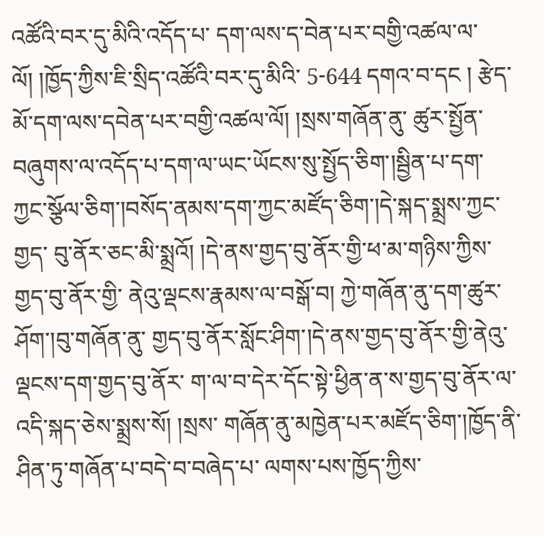འཚོའི་བར་དུ་མིའི་འདོད་པ་ དག་ལས་ད་བེན་པར་བགྱི་འཚལ་ལ་ལོ། །ཁྱོད་ཀྱིས་ཇི་སྲིད་འཚོའི་བར་དུ་མིའི་ 5-644 དགའ་བ་དང ། རྩེད་མོ་དག་ལས་དབེན་པར་བགྱི་འཚལ་ལོ། །སྲས་གཞོན་ནུ་ ཚུར་སྤྱོན་བཞུགས་ལ་འདོད་པ་དག་ལ་ཡང་ཡོངས་སུ་སྤྱོད་ཅིག་།སྦྱིན་པ་དག་ ཀྱང་སྩོལ་ཅིག་།བསོད་ནམས་དག་ཀྱང་མཛོད་ཅིག་།དེ་སྐད་སྨྲས་ཀྱང་གྱད་ བུ་ནོར་ཅང་མི་སྨྲའོ། །དེ་ནས་གྱད་བུ་ནོར་གྱི་ཕ་མ་གཉིས་ཀྱིས་གྱད་བུ་ནོར་གྱི་ ནེའུ་ལྡངས་རྣམས་ལ་བསྒོ་བ། ཀྱེ་གཞོན་ནུ་དག་ཚུར་ཤོག་།བུ་གཞོན་ནུ་ གྱད་བུ་ནོར་སློང་ཤིག་།དེ་ནས་གྱད་བུ་ནོར་གྱི་ནེའུ་ལྡངས་དག་གྱད་བུ་ནོར་ ག་ལ་བ་དེར་དོང་སྟེ་ཕྱིན་ན་ས་གྱད་བུ་ནོར་ལ་འདི་སྐད་ཅེས་སྨྲས་སོ། །སྲས་ གཞོན་ནུ་མཁྱེན་པར་མཛོད་ཅིག་།ཁྱོད་ནི་ཤིན་ཏུ་གཞོན་པ་བདེ་བ་བཞེད་པ་ ལགས་པས་ཁྱོད་ཀྱིས་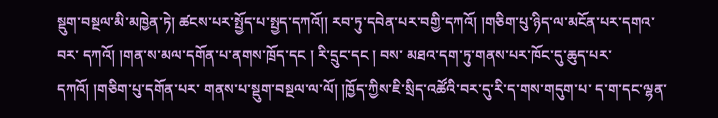སྡུག་བསྔལ་མི་མཁྱེན་ཏེ། ཚངས་པར་སྤྱོད་པ་སྤྱད་དཀའོ།། རབ་ཏུ་དབེན་པར་བགྱི་དཀའོ། །གཅིག་པུ་ཉིད་ལ་མངོན་པར་དགའ་བར་ དཀའོ། །གན་ས་མལ་དགོན་པ་ནགས་ཁྲོད་དང ། རི་དྲུང་དང ། བས་ མཐའ་དག་ཏུ་གནས་པར་ཁོང་དུ་ཆུད་པར་དཀའོ། །གཅིག་པུ་དགོན་པར་ གནས་པ་སྡུག་བསྔལ་ལ་ལོ། །ཁྱོད་ཀྱིས་ཇི་སྲིད་འཚོའི་བར་དུ་རི་ད་གས་གདུག་པ་ ད་ག་དང་ལྷན་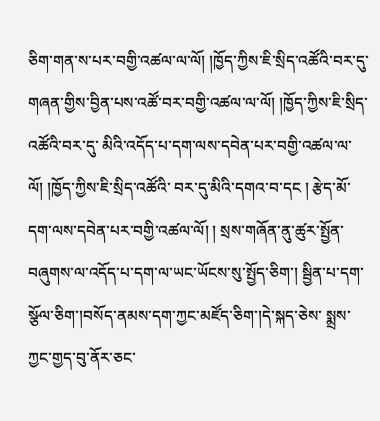ཅིག་གན་ས་པར་བགྱི་འཚལ་ལ་ལོ། །ཁྱོད་ཀྱིས་ཇི་སྲིད་འཚོའི་བར་དུ་ གཞན་གྱིས་བྱིན་པས་འཚོ་བར་བགྱི་འཚལ་ལ་ལོ། །ཁྱོད་ཀྱིས་ཇི་སྲིད་འཚོའི་བར་དུ་ མིའི་འདོད་པ་དག་ལས་དབེན་པར་བགྱི་འཚལ་ལ་ལོ། །ཁྱོད་ཀྱིས་ཇི་སྲིད་འཚོའི་ བར་དུ་མིའི་དགའ་བ་དང ། རྩེད་མོ་དག་ལས་དབེན་པར་བགྱི་འཚལ་ལོ། ། སྲས་གཞོན་ནུ་ཚུར་སྤྱོན་བཞུགས་ལ་འདོད་པ་དག་ལ་ཡང་ཡོངས་སུ་སྤྱོད་ཅིག་། སྦྱིན་པ་དག་སྩོལ་ཅིག་།བསོད་ནམས་དག་ཀྱང་མཛོད་ཅིག་།དེ་སྐད་ཅེས་ སྨྲས་ཀྱང་གྱད་བུ་ནོར་ཅང་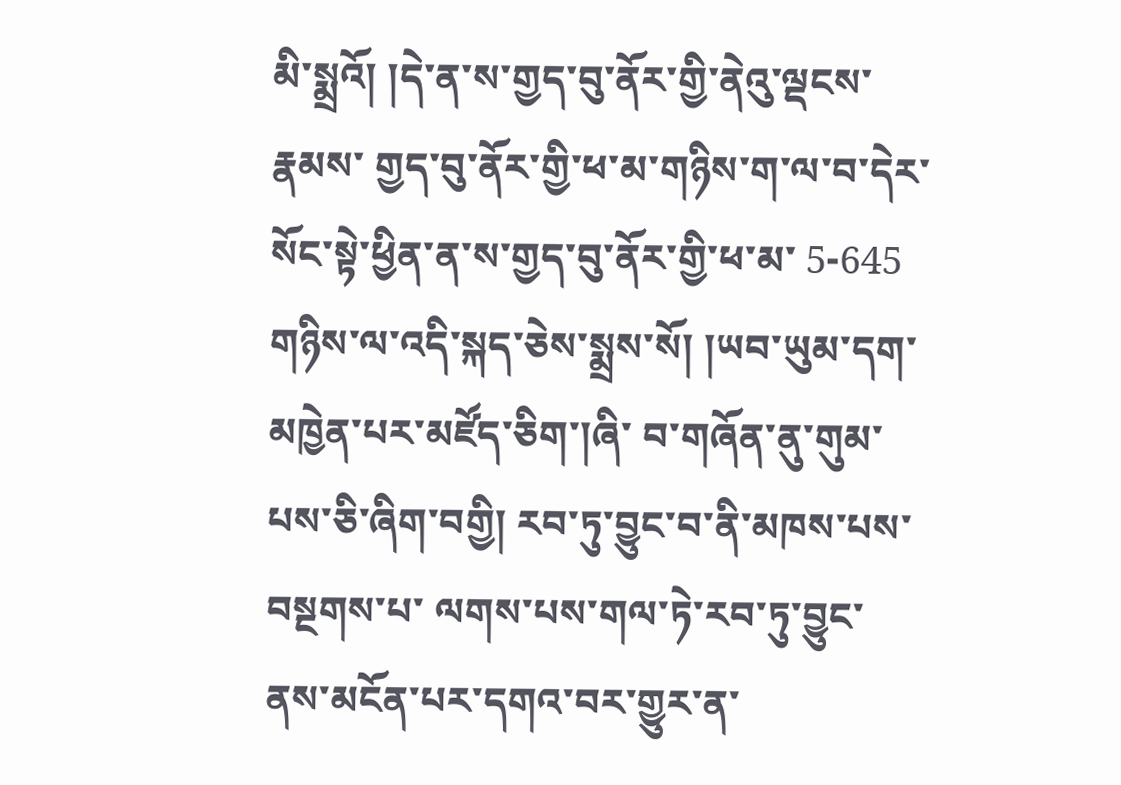མི་སྨྲའོ། །དེ་ན་ས་གྱད་བུ་ནོར་གྱི་ནེའུ་ལྡངས་རྣམས་ གྱད་བུ་ནོར་གྱི་ཕ་མ་གཉིས་ག་ལ་བ་དེར་སོང་སྟེ་ཕྱིན་ན་ས་གྱད་བུ་ནོར་གྱི་ཕ་མ་ 5-645 གཉིས་ལ་འདི་སྐད་ཅེས་སྨྲས་སོ། །ཡབ་ཡུམ་དག་མཁྱེན་པར་མཛོད་ཅིག་།ཞི་ བ་གཞོན་ནུ་གུམ་པས་ཅི་ཞིག་བགྱི། རབ་ཏུ་བྱུང་བ་ནི་མཁས་པས་བསྔགས་པ་ ལགས་པས་གལ་ཏེ་རབ་ཏུ་བྱུང་ནས་མངོན་པར་དགའ་བར་གྱུར་ན་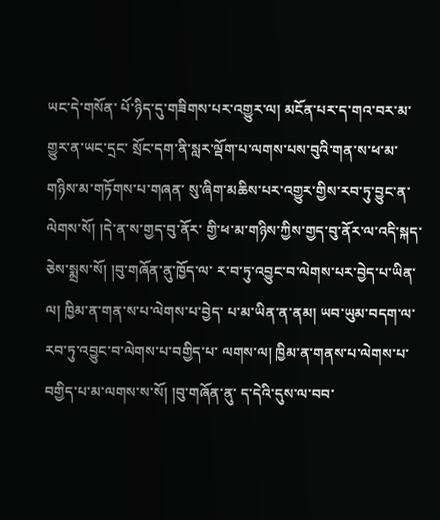ཡང་དེ་གསོན་ པོ་ཉིད་དུ་གཟིགས་པར་འགྱུར་ལ། མངོན་པར་ད་གའ་བར་མ་གྱུར་ན་ཡང་དྲང་ སྲོང་དག་ནི་སླར་ལྡོག་པ་ལགས་པས་བུའི་གན་ས་ཕ་མ་གཉིས་མ་གཏོགས་པ་གཞན་ སུ་ཞིག་མཆིས་པར་འགྱུར་གྱིས་རབ་ཏུ་བྱུང་ན་ལེགས་སོ། །དེ་ན་ས་གྱད་བུ་ནོར་ གྱི་ཕ་མ་གཉིས་ཀྱིས་གྱད་བུ་ནོར་ལ་འདི་སྐད་ཅེས་སྨྲས་སོ། །བུ་གཞོན་ནུ་ཁྱོད་ལ་ ར་བ་ཏུ་འབྱུང་བ་ལེགས་པར་བྱེད་པ་ཡིན་ལ། ཁྱིམ་ན་གན་ས་པ་ལེགས་པ་བྱེད་ པ་མ་ཡིན་ན་ནམ། ཡབ་ཡུམ་བདག་ལ་རབ་ཏུ་འབྱུང་བ་ལེགས་པ་བགྱིད་པ་ ལགས་ལ། ཁྱིམ་ན་གནས་པ་ལེགས་པ་བགྱིད་པ་མ་ལགས་ས་སོ། །བུ་གཞོན་ནུ་ ད་དེའི་དུས་ལ་བབ་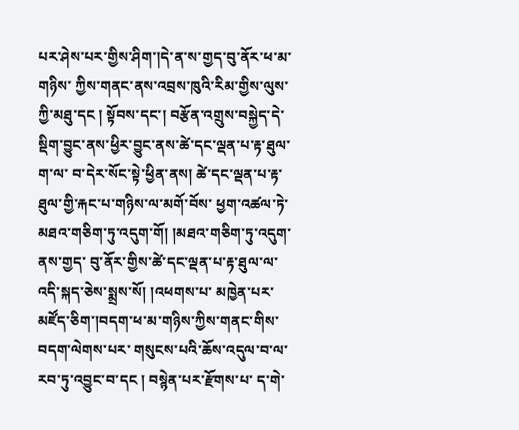པར་ཤེས་པར་གྱིས་ཤིག་།དེ་ན་ས་གྱད་བུ་ནོར་ཕ་མ་གཉིས་ ཀྱིས་གནང་ནས་འབྲས་ཁུའི་རིམ་གྱིས་ལུས་ཀྱི་མཐུ་དང ། སྟོབས་དང་། བརྩོན་འགྲུས་བསྐྱེད་དེ་སྡིག་བྱུང་ནས་ཕྱིར་བྱུང་ནས་ཚེ་དང་ལྡན་པ་རྟ་ཐུལ་ག་ལ་ བ་དེར་སོང་སྟེ་ཕྱིན་ནས། ཚེ་དང་ལྡན་པ་རྟ་ཐུལ་གྱི་རྐང་པ་གཉིས་ལ་མགོ་བོས་ ཕྱག་འཚལ་ཏེ་མཐའ་གཅིག་ཏུ་འདུག་གོ། །མཐའ་གཅིག་ཏུ་འདུག་ནས་གྱད་ བུ་ནོར་གྱིས་ཚེ་དང་ལྡན་པ་རྟ་ཐུལ་ལ་འདི་སྐད་ཅེས་སྨྲས་སོ། །འཕགས་པ་ མཁྱེན་པར་མཛོད་ཅིག་།བདག་ཕ་མ་གཉིས་ཀྱིས་གནང་གིས་བདག་ལེགས་པར་ གསུངས་པའི་ཆོས་འདུལ་བ་ལ་རབ་ཏུ་འབྱུང་བ་དང ། བསྙེན་པར་རྫོགས་པ་ ད་གེ་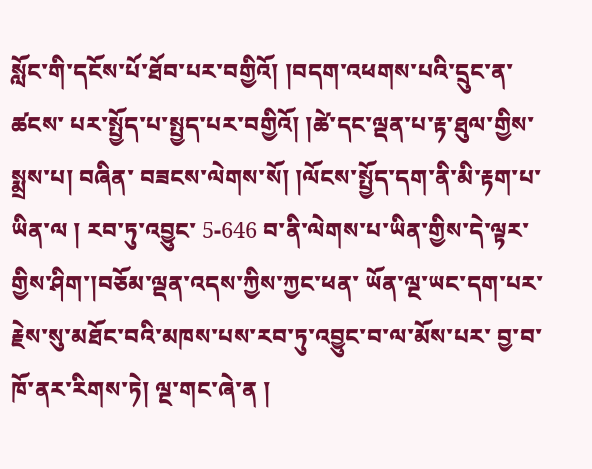སློང་གི་དངོས་པོ་ཐོབ་པར་བགྱིའོ། །བདག་འཕགས་པའི་དྲུང་ན་ཚངས་ པར་སྤྱོད་པ་སྤྱད་པར་བགྱིའོ། །ཚེ་དང་ལྡན་པ་རྟ་ཐུལ་གྱིས་སྨྲས་པ། བཞིན་ བཟངས་ལེགས་སོ། །ལོངས་སྤྱོད་དག་ནི་མི་རྟག་པ་ཡིན་ལ ། རབ་ཏུ་འབྱུང་ 5-646 བ་ནི་ལེགས་པ་ཡིན་གྱིས་དེ་ལྟར་གྱིས་ཤིག་།བཅོམ་ལྡན་འདས་ཀྱིས་ཀྱང་ཕན་ ཡོན་ལྔ་ཡང་དག་པར་རྗེས་སུ་མཐོང་བའི་མཁས་པས་རབ་ཏུ་འབྱུང་བ་ལ་མོས་པར་ བྱ་བ་ཁོ་ནར་རིགས་ཏེ། ལྔ་གང་ཞེ་ན །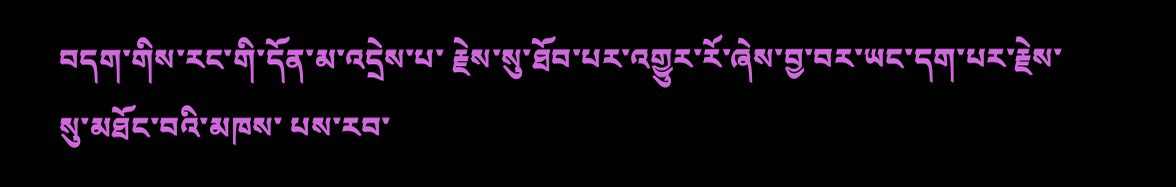བདག་གིས་རང་གི་དོན་མ་འདྲེས་པ་ རྗེས་སུ་ཐོབ་པར་འགྱུར་རོ་ཞེས་བྱ་བར་ཡང་དག་པར་རྗེས་སུ་མཐོང་བའི་མཁས་ པས་རབ་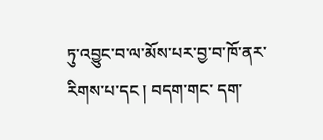ཏུ་འབྱུང་བ་ལ་མོས་པར་བྱ་བ་ཁོ་ནར་རིགས་པ་དང ། བདག་གང་ དག་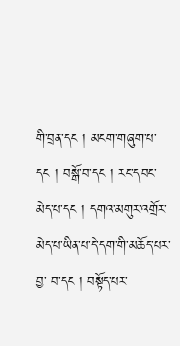གི་བྲན་དང ། མངག་གཞུག་པ་དང ། བསྒོ་བ་དང ། རང་དབང་ མེད་པ་དང ། དགའ་མགུར་འགྲོར་མེད་པ་ཡིན་པ་དེ་དག་གི་མཆོད་པར་བྱ་ བ་དང ། བསྟོད་པར་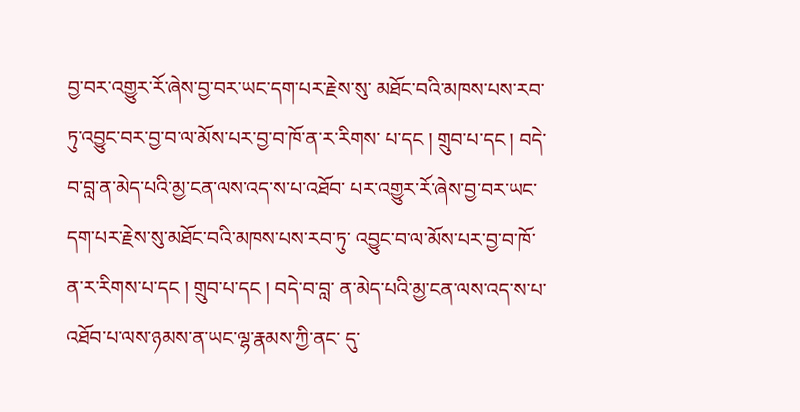བྱ་བར་འགྱུར་རོ་ཞེས་བྱ་བར་ཡང་དག་པར་རྗེས་སུ་ མཐོང་བའི་མཁས་པས་རབ་ཏུ་འབྱུང་བར་བྱ་བ་ལ་མོས་པར་བྱ་བ་ཁོ་ན་ར་རིགས་ པ་དང ། གྲུབ་པ་དང ། བདེ་བ་བླ་ན་མེད་པའི་མྱ་ངན་ལས་འད་ས་པ་འཐོབ་ པར་འགྱུར་རོ་ཞེས་བྱ་བར་ཡང་དག་པར་རྗེས་སུ་མཐོང་བའི་མཁས་པས་རབ་ཏུ་ འབྱུང་བ་ལ་མོས་པར་བྱ་བ་ཁོ་ན་ར་རིགས་པ་དང ། གྲུབ་པ་དང ། བདེ་བ་བླ་ ན་མེད་པའི་མྱ་ངན་ལས་འད་ས་པ་འཐོབ་པ་ལས་ཉམས་ན་ཡང་ལྷ་རྣམས་ཀྱི་ནང་ དུ་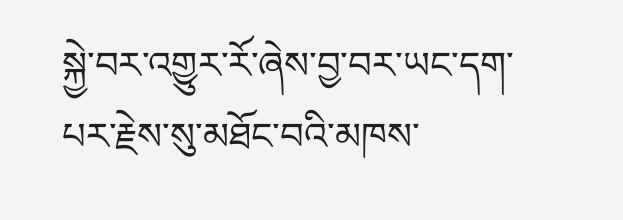སྐྱེ་བར་འགྱུར་རོ་ཞེས་བྱ་བར་ཡང་དག་པར་རྗེས་སུ་མཐོང་བའི་མཁས་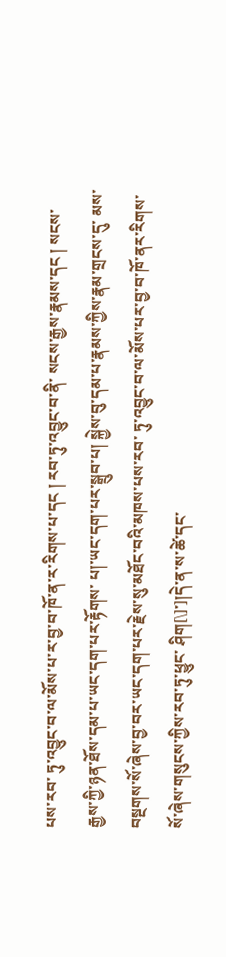པས་རབ་ ཏུ་འབྱུང་བ་ལ་མོས་པ་ར་བྱ་བ་ཁོ་ན་ར་རིགས་པ་དང ། རབ་ཏུ་འབྱུང་བ་ནི་ སངས་རྒྱས་རྣམས་དང ། སངས་རྒྱས་ཀྱི་ཉན་ཐོས་དམ་པ་ཡང་དག་པར་རྟོགས་ པ།་ཡང་དག་པར་སྒྲུབ་པ། སྐྱེས་བུ་དམ་པ་རྣམས་ཀྱིས་རྣམ་གྲངས་དུ་ མས་བསྔགས་སོ་ཞེས་བྱ་བར་ཡང་དག་པར་རྗེས་སུ་མཐོང་བའི་མཁས་པས་རབ་ ཏུ་འབྱུང་བ་ལ་མོས་པར་བྱ་བ་ཁོ་ནར་རིགས་སོ་ཞེས་གསུངས་ཀྱིས་རབ་ཏུ་ཕྱུང་ ཤིག[\]་]།དེ་ན་ས་ཚེ་དང་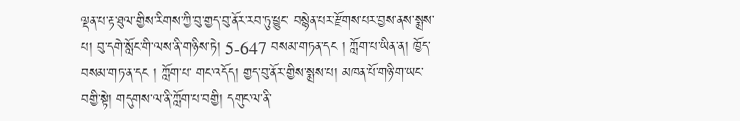ལྡན་པ་རྟ་ཐུལ་གྱིས་རིགས་ཀྱི་བུ་གྱད་བུ་ནོར་རབ་ཏུ་ཕྱུང་ བསྙེན་པར་རྫོགས་པར་བྱས་ནས་སྨྲས་པ། བུ་དགེ་སློང་གི་ལས་ནི་གཉིས་ཏེ། 5-647 བསམ་གཏན་དང ། ཀློག་པ་ཡིན་ན། ཁྱོད་བསམ་གཏ་ན་དང ། ཀློག་པ་ གང་འདོད། གྱད་བུ་ནོར་གྱིས་སྨྲས་པ། མཁན་པོ་གཉི་ག་ཡང་བགྱི་སྟེ། གདུགས་ལ་ནི་ཀློག་པ་བགྱི། དགུང་ལ་ནི་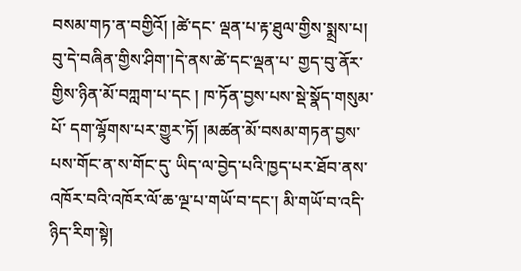བསམ་གཏ་ན་བགྱིའོ། །ཚེ་དང་ ལྡན་པ་རྟ་ཐུལ་གྱིས་སྨྲས་པ། བུ་དེ་བཞིན་གྱིས་ཤིག་།དེ་ནས་ཚེ་དང་ལྡན་པ་ གྱད་བུ་ནོར་གྱིས་ཉིན་མོ་བཀླག་པ་དང ། ཁ་ཏོན་བྱས་པས་སྡེ་སྣོད་གསུམ་པོ་ དག་ལྷོགས་པར་གྱུར་ཏོ། །མཚན་མོ་བསམ་གཏན་བྱས་པས་གོང་ན་ས་གོང་དུ་ ཡིད་ལ་བྱེད་པའི་ཁྱད་པར་ཐོབ་ནས་འཁོར་བའི་འཁོར་ལོ་ཆ་ལྔ་པ་གཡོ་བ་དང་། མི་གཡོ་བ་འདི་ཉིད་རིག་སྟེ།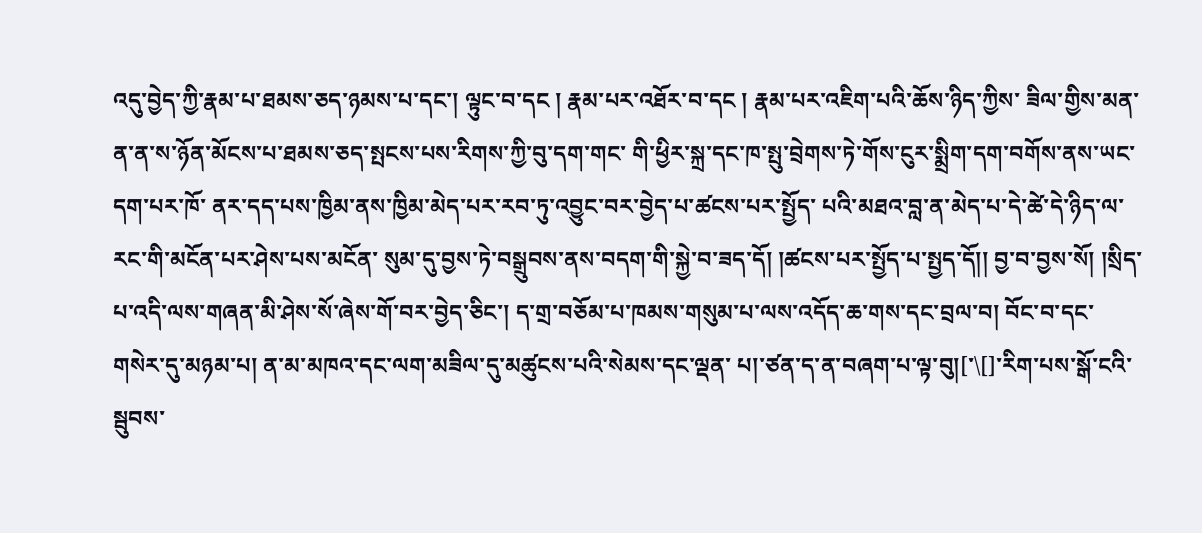འདུ་བྱེད་ཀྱི་རྣམ་པ་ཐམས་ཅད་ཉམས་པ་དང་། ལྟུང་བ་དང ། རྣམ་པར་འཐོར་བ་དང ། རྣམ་པར་འཇིག་པའི་ཆོས་ཉིད་ཀྱིས་ ཟིལ་གྱིས་མན་ན་ན་ས་ཉོན་མོངས་པ་ཐམས་ཅད་སྤངས་པས་རིགས་ཀྱི་བུ་དག་གང་ གི་ཕྱིར་སྐྲ་དང་ཁ་སྤུ་བྲེགས་ཏེ་གོས་ངུར་སྨྲིག་དག་བགོས་ནས་ཡང་དག་པར་ཁོ་ ནར་དད་པས་ཁྱིམ་ནས་ཁྱིམ་མེད་པར་རབ་ཏུ་འབྱུང་བར་བྱེད་པ་ཚངས་པར་སྤྱོད་ པའི་མཐའ་བླ་ན་མེད་པ་དེ་ཚེ་དེ་ཉིད་ལ་རང་གི་མངོན་པར་ཤེས་པས་མངོན་ སུམ་དུ་བྱས་ཏེ་བསྒྲུབས་ནས་བདག་གི་སྐྱེ་བ་ཟད་དོ། །ཚངས་པར་སྤྱོད་པ་སྤྱད་དོ།། བྱ་བ་བྱས་སོ། །སྲིད་པ་འདི་ལས་གཞན་མི་ཤེས་སོ་ཞེས་གོ་བར་བྱེད་ཅིང་། ད་གྲ་བཅོམ་པ་ཁམས་གསུམ་པ་ལས་འདོད་ཆ་གས་དང་བྲལ་བ། བོང་བ་དང་ གསེར་དུ་མཉམ་པ། ན་མ་མཁའ་དང་ལག་མཟིལ་དུ་མཚུངས་པའི་སེམས་དང་ལྡན་ པ།་ཙན་ད་ན་བཞག་པ་ལྟ་བུ།[་\[]་རིག་པས་སྒོ་ངའི་སྦུབས་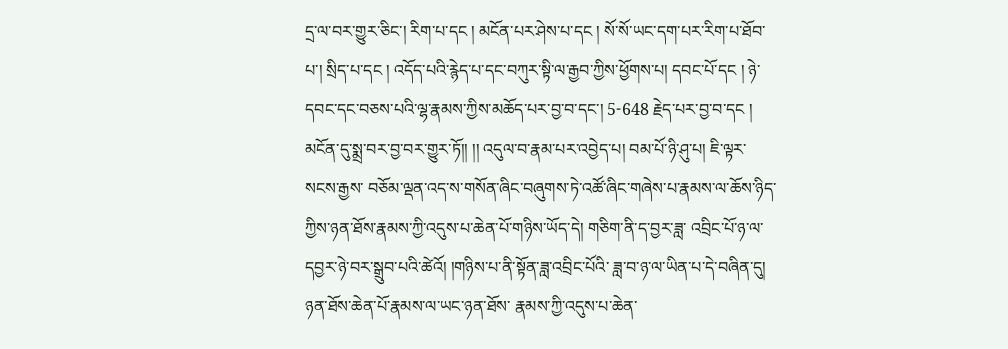དྲ་ལ་བར་གྱུར་ཅིང་། རིག་པ་དང ། མངོན་པར་ཤེས་པ་དང ། སོ་སོ་ཡང་དག་པར་རིག་པ་ཐོབ་པ་། སྲིད་པ་དང ། འདོད་པའི་རྙེད་པ་དང་བཀུར་སྟི་ལ་རྒྱབ་ཀྱིས་ཕྱོགས་པ། དབང་པོ་དང ། ཉེ་དབང་དང་བཅས་པའི་ལྷ་རྣམས་ཀྱིས་མཆོད་པར་བྱ་བ་དང་། 5-648 རྗེད་པར་བྱ་བ་དང ། མངོན་དུ་སྨྲ་བར་བྱ་བར་གྱུར་ཏོ།། །། འདུལ་བ་རྣམ་པར་འབྱེད་པ། བམ་པོ་ཉི་ཤུ་པ། ཇི་ལྟར་སངས་རྒྱས་ བཅོམ་ལྡན་འད་ས་གསོན་ཞིང་བཞུགས་ཏེ་འཚོ་ཞིང་གཞེས་པ་རྣམས་ལ་ཆོས་ཉིད་ ཀྱིས་ཉན་ཐོས་རྣམས་ཀྱི་འདུས་པ་ཆེན་པོ་གཉིས་ཡོད་དེ། གཅིག་ནི་ད་བྱར་ཟླ་ འབྲིང་པོ་ཉ་ལ་དབྱར་ཉེ་བར་སྒྲུབ་པའི་ཚེའོ། །གཉིས་པ་ནི་སྟོན་ཟླ་འབྲིང་པོའི་ ཟླ་བ་ཉ་ལ་ཡིན་པ་དེ་བཞིན་དུ། ཉན་ཐོས་ཆེན་པོ་རྣམས་ལ་ཡང་ཉན་ཐོས་ རྣམས་ཀྱི་འདུས་པ་ཆེན་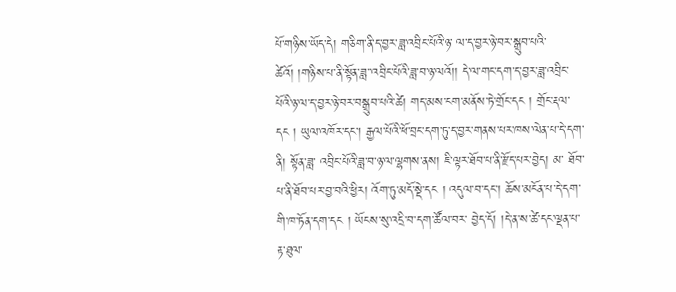པོ་གཉིས་ཡོད་དེ། གཅིག་ནི་ད་བྱར་ཟླ་འབྲིང་པོའི་ཉ་ ལ་ད་བྱར་ཉེ་བར་སྒྲུབ་པའི་ཚེའོ། །གཉིས་པ་ནི་སྟོན་ཟླ་་འབྲིང་པོའི་ཟླ་བ་ཉ་ལའོ།། དེ་ལ་གང་དག་ད་བྱར་ཟླ་འབྲིང་པོའི་ཉ་ལ་ད་བྱར་ཉེ་བར་བསྒྲུབ་པའི་ཚེ། གད་མས་ངག་མནོས་ཏེ་གྲོང་དང ། གྲོང་རྡལ་དང ། ཡུལ་འཁོར་དང་། རྒྱལ་པོའི་ཕོ་བྲང་དག་ཏུ་ད་བྱར་གནས་པར་ཁས་ལེན་པ་དེ་དག་ནི། སྟོན་ཟླ་ འབྲིང་པོའི་ཟླ་བ་ཉ་ལ་ལྷགས་ནས། ཇི་ལྟར་ཐོབ་པ་ནི་རྫོད་པར་བྱེད། མ་ ཐོབ་པ་ནི་ཐོབ་པར་བྱ་བའི་ཕྱིར། འོག་ཏུ་མདོ་སྡེ་དང ། འདུལ་བ་དང་། ཆོས་མངོན་པ་དེ་དག་གི་ཁ་ཏོན་དག་དང ། ཡོངས་སུ་འདྲི་བ་དག་ཚོལ་བར་ བྱེད་དོ། །དེ་ན་ས་ཚེ་དང་ལྡན་པ་རྟ་ཐུལ་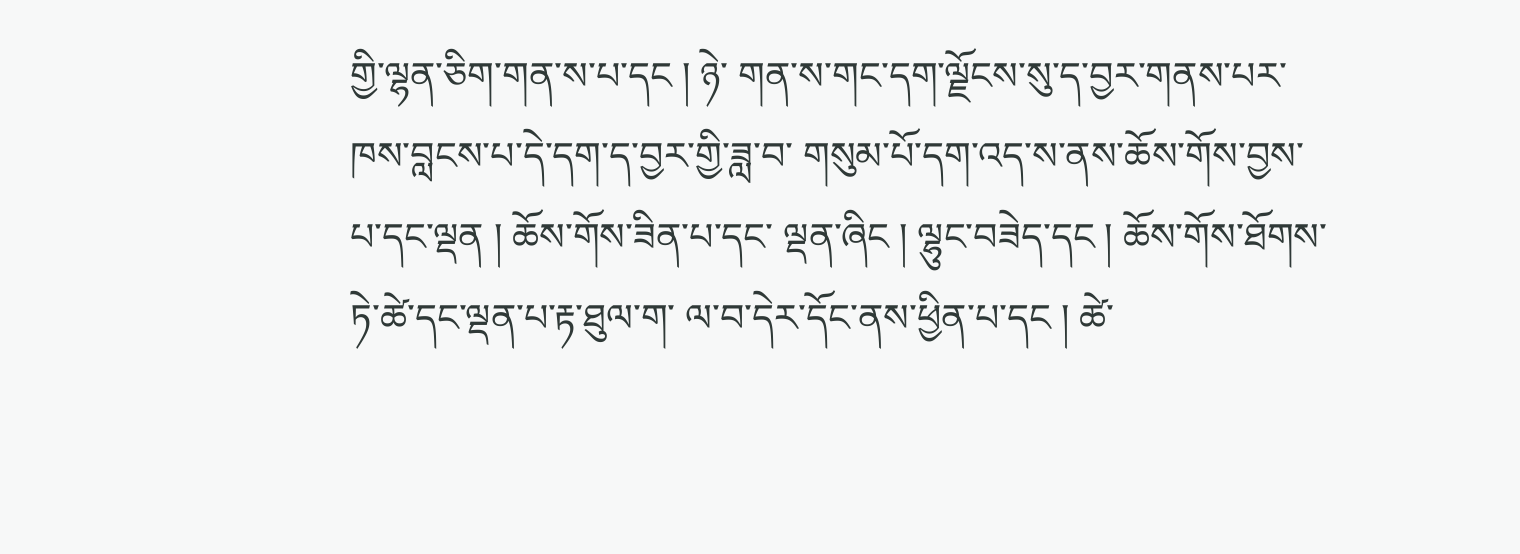གྱི་ལྷན་ཅིག་གན་ས་པ་དང ། ཉེ་ གན་ས་གང་དག་ལྗོངས་སུ་ད་བྱར་གནས་པར་ཁས་བླངས་པ་དེ་དག་ད་བྱར་གྱི་ཟླ་བ་ གསུམ་པོ་དག་འད་ས་ནས་ཆོས་གོས་བྱས་པ་དང་ལྡན ། ཆོས་གོས་ཟིན་པ་དང་ ལྡན་ཞིང ། ལྷུང་བཟེད་དང ། ཆོས་གོས་ཐོགས་ཏེ་ཚེ་དང་ལྡན་པ་རྟ་ཐུལ་ག་ ལ་བ་དེར་དོང་ནས་ཕྱིན་པ་དང ། ཚེ་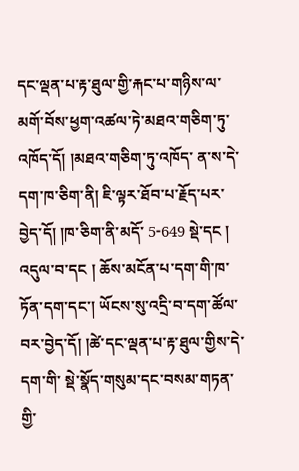དང་ལྡན་པ་རྟ་ཐུལ་གྱི་རྐང་པ་གཉིས་ལ་ མགོ་བོས་ཕྱག་འཚལ་ཏེ་མཐའ་གཅིག་ཏུ་འཁོད་དོ། །མཐའ་གཅིག་ཏུ་འཁོད་ ན་ས་དེ་དག་ཁ་ཅིག་ནི། ཇི་ལྟར་ཐོབ་པ་རྗོད་པར་བྱེད་དོ། །ཁ་ཅིག་ནི་མདོ་ 5-649 སྡེ་དང ། འདུལ་བ་དང ། ཆོས་མངོན་པ་དག་གི་ཁ་ཏོན་དག་དང་། ཡོངས་སུ་འདྲི་བ་དག་ཚོལ་བར་བྱེད་དོ། །ཚེ་དང་ལྡན་པ་རྟ་ཐུལ་གྱིས་དེ་དག་གི་ སྡེ་སྣོད་གསུམ་དང་བསམ་གཏན་གྱི་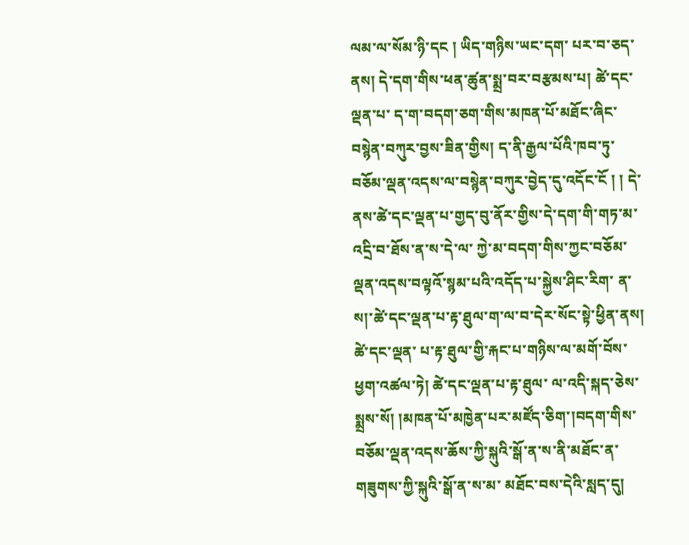ལམ་ལ་སོམ་ཉི་དང ། ཡིད་གཉིས་ཡང་དག་ པར་བ་ཅད་ནས། དེ་དག་གིས་ཕན་ཚུན་སྨྲ་བར་བརྩམས་པ། ཚེ་དང་ལྡན་པ་ ད་ག་བདག་ཅག་གིས་མཁན་པོ་མཐོང་ཞིང་བསྙེན་བཀུར་བྱས་ཟིན་གྱིས། ད་ནི་རྒྱལ་པོའི་ཁབ་ཏུ་བཅོམ་ལྡན་འདས་ལ་བསྙེན་བཀུར་བྱེད་དུ་འདོང་ངོ ། ། དེ་ནས་ཚེ་དང་ལྡན་པ་གྱད་བུ་ནོར་གྱིས་དེ་དག་གི་གཏ་མ་འདྲི་བ་ཐོས་ན་ས་དེ་ལ་ ཀྱེ་མ་བདག་གིས་ཀྱང་བཅོམ་ལྡན་འདས་བལྟའོ་སྙམ་པའི་འདོད་པ་སྐྱེས་ཤིང་རིག་ ན་ས།་ཚེ་དང་ལྡན་པ་རྟ་ཐུལ་ག་ལ་བ་དེར་སོང་སྟེ་ཕྱིན་ནས། ཚེ་དང་ལྡན་ པ་རྟ་ཐུལ་གྱི་རྐང་པ་གཉིས་ལ་མགོ་བོས་ཕྱག་འཚལ་ཏེ། ཚེ་དང་ལྡན་པ་རྟ་ཐུལ་ ལ་འདི་སྐད་ཅེས་སྨྲས་སོ། །མཁན་པོ་མཁྱེན་པར་མཛོད་ཅིག་།བདག་གིས་ བཅོམ་ལྡན་འདས་ཆོས་ཀྱི་སྐུའི་སྒོ་ན་ས་ནི་མཐོང་ན་གཟུགས་ཀྱི་སྐུའི་སྒོ་ན་ས་མ་ མཐོང་བས་དེའི་སླད་དུ།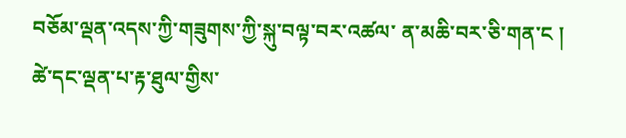བཅོམ་ལྡན་འདས་ཀྱི་གཟུགས་ཀྱི་སྐུ་བལྟ་བར་འཚལ་ ན་མཆི་བར་ཅི་གན་ང ། ཚེ་དང་ལྡན་པ་རྟ་ཐུལ་གྱིས་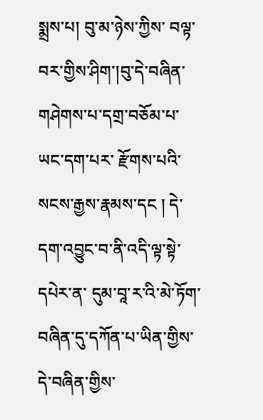སྨྲས་པ། བུ་མ་ཉེས་ཀྱིས་ བལྟ་བར་གྱིས་ཤིག་།བུ་དེ་བཞིན་གཤེགས་པ་དགྲ་བཅོམ་པ་ཡང་དག་པར་ རྫོགས་པའི་སངས་རྒྱས་རྣམས་དང ། དེ་དག་འབྱུང་བ་ནི་འདི་ལྟ་སྟེ་དཔེར་ན་ དུམ་བཱ་ར་འི་མེ་ཏོག་བཞིན་དུ་དཀོན་པ་ཡིན་གྱིས་དེ་བཞིན་གྱིས་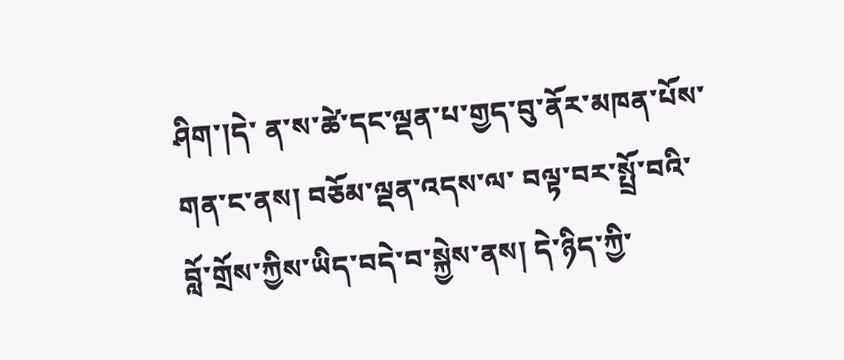ཤིག་།དེ་ ན་ས་ཚེ་དང་ལྡན་པ་གྱད་བུ་ནོར་མཁན་པོས་གན་ང་ནས། བཅོམ་ལྡན་འདས་ལ་ བལྟ་བར་སྤྲོ་བའི་བློ་གྲོས་ཀྱིས་ཡིད་བདེ་བ་སྐྱེས་ནས། དེ་ཉིད་ཀྱི་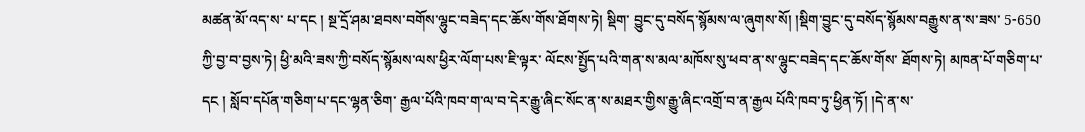མཚན་མོ་འད་ས་ པ་དང ། སྔ་དྲོ་ཤམ་ཐབས་བགོས་ལྷུང་བཟེད་དང་ཆོས་གོས་ཐོགས་ཏེ། སྡིག་ བྱུང་དུ་བསོད་སྙོམས་ལ་ཞུགས་སོ། །སྡིག་བྱུང་དུ་བསོད་སྙོམས་བརྒྱུས་ན་ས་ཟས་ 5-650 ཀྱི་བྱ་བ་བྱས་ཏེ། ཕྱི་མའི་ཟས་ཀྱི་བསོད་སྙོམས་ལས་ཕྱིར་ལོག་པས་ཇི་ལྟར་ ལོངས་སྤྱོད་པའི་གན་ས་མལ་མཁོས་སུ་ཕབ་ན་ས་ལྷུང་བཟེད་དང་ཆོས་གོས་ ཐོགས་ཏེ། མཁན་པོ་གཅིག་པ་དང ། སློབ་དཔོན་གཅིག་པ་དང་ལྷན་ཅིག་ རྒྱལ་པོའི་ཁབ་ག་ལ་བ་དེར་རྒྱུ་ཞིང་སོང་ན་ས་མཐར་གྱིས་རྒྱུ་ཞིང་འགྲོ་བ་ན་རྒྱལ པོའི་ཁབ་ཏུ་ཕྱིན་ཏོ། །དེ་ན་ས་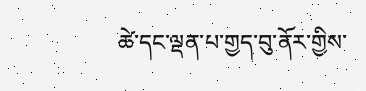ཚེ་དང་ལྡན་པ་གྱད་བུ་ནོར་གྱིས་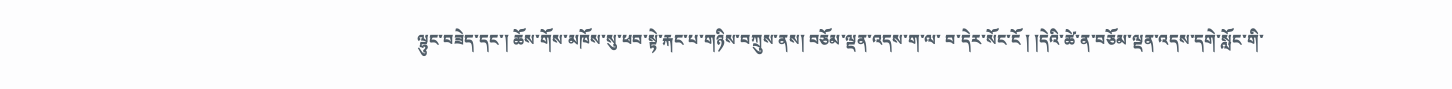ལྷུང་བཟེད་དང་། ཆོས་གོས་མཁོས་སུ་ཕབ་སྟེ་རྐང་པ་གཉིས་བཀྲུས་ནས། བཅོམ་ལྡན་འདས་ག་ལ་ བ་དེར་སོང་ངོ ། །དེའི་ཚེ་ན་བཅོམ་ལྡན་འདས་དགེ་སློང་གི་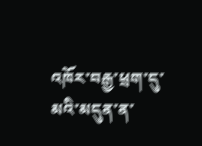འཁོར་བརྒྱ་ཕྲག་དུ་ མའི་མདུན་ན་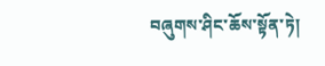བཞུགས་ཤིང་ཆོས་སྟོན་ཏེ།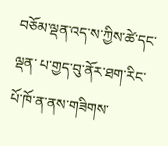བཅོམ་ལྡན་འད་ས་ཀྱིས་ཚེ་དང་ལྡན་ པ་གྱད་བུ་ནོར་ཐག་རིང་པོ་ཁོ་ན་ནས་གཟིགས་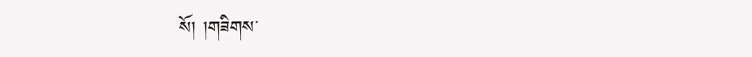སོ། །གཟིགས་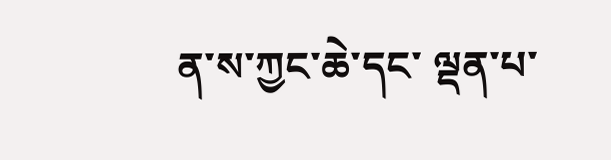ན་ས་ཀྱང་ཆེ་དང་ ལྡན་པ་